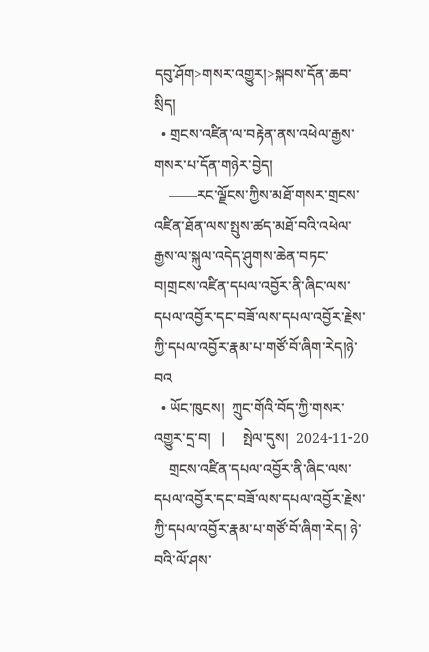དབུ་ཤོག>གསར་འགྱུར།>སྐབས་དོན་ཆབ་སྲིད།
  • གྲངས་འཛིན་ལ་བརྟེན་ནས་འཕེལ་རྒྱས་གསར་པ་དོན་གཉེར་བྱེད།
    ——རང་ལྗོངས་ཀྱིས་མཐོ་གསར་གྲངས་འཛིན་ཐོན་ལས་སྤུས་ཚད་མཐོ་བའི་འཕེལ་རྒྱས་ལ་སྐུལ་འདེད་ཤུགས་ཆེན་བཏང་བ།གྲངས་འཛིན་དཔལ་འབྱོར་ནི་ཞིང་ལས་དཔལ་འབྱོར་དང་བཟོ་ལས་དཔལ་འབྱོར་རྗེས་ཀྱི་དཔལ་འབྱོར་རྣམ་པ་གཙོ་བོ་ཞིག་རེད།ཉེ་བའ
  • ཡོང་ཁུངས།  ཀྲུང་གོའི་བོད་ཀྱི་གསར་འགྱུར་དྲ་བ།   |     སྤེལ་དུས།  2024-11-20
    གྲངས་འཛིན་དཔལ་འབྱོར་ནི་ཞིང་ལས་དཔལ་འབྱོར་དང་བཟོ་ལས་དཔལ་འབྱོར་རྗེས་ཀྱི་དཔལ་འབྱོར་རྣམ་པ་གཙོ་བོ་ཞིག་རེད། ཉེ་བའི་ལོ་ཤས་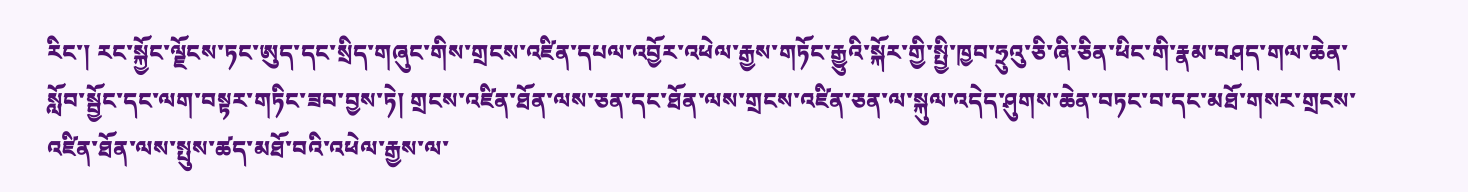རིང་། རང་སྐྱོང་ལྗོངས་ཏང་ཨུད་དང་སྲིད་གཞུང་གིས་གྲངས་འཛིན་དཔལ་འབྱོར་འཕེལ་རྒྱས་གཏོང་རྒྱུའི་སྐོར་གྱི་སྤྱི་ཁྱབ་ཧྲུའུ་ཅི་ཞི་ཅིན་ཕིང་གི་རྣམ་བཤད་གལ་ཆེན་སློབ་སྦྱོང་དང་ལག་བསྟར་གཏིང་ཟབ་བྱས་ཏེ། གྲངས་འཛིན་ཐོན་ལས་ཅན་དང་ཐོན་ལས་གྲངས་འཛིན་ཅན་ལ་སྐུལ་འདེད་ཤུགས་ཆེན་བཏང་བ་དང་མཐོ་གསར་གྲངས་འཛིན་ཐོན་ལས་སྤུས་ཚད་མཐོ་བའི་འཕེལ་རྒྱས་ལ་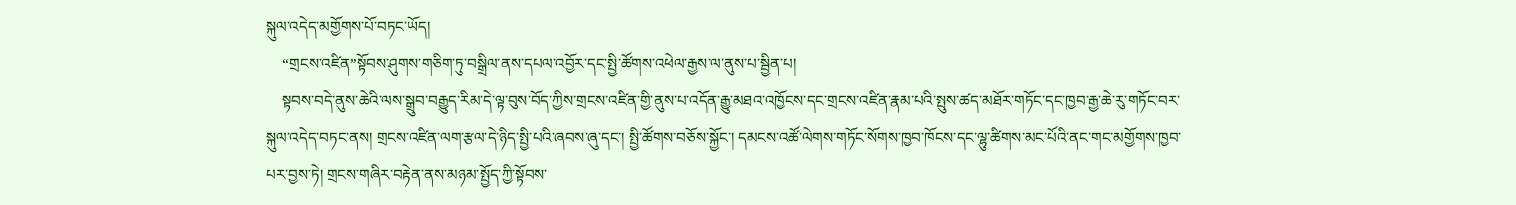སྐུལ་འདེད་མགྱོགས་པོ་བཏང་ཡོད།
    “གྲངས་འཛིན”སྟོབས་ཤུགས་གཅིག་ཏུ་བསྒྲིལ་ནས་དཔལ་འབྱོར་དང་སྤྱི་ཚོགས་འཕེལ་རྒྱས་ལ་ནུས་པ་སྦྱིན་པ།
    སྟབས་བདེ་ནུས་ཆེའི་ལས་སྒྲུབ་བརྒྱུད་རིམ་དེ་ལྟ་བུས་བོད་ཀྱིས་གྲངས་འཛིན་གྱི་ནུས་པ་འདོན་རྒྱུ་མཐའ་འཁྱོངས་དང་གྲངས་འཛིན་རྣམ་པའི་སྤུས་ཚད་མཐོར་གཏོང་དང་ཁྱབ་རྒྱ་ཆེ་རུ་གཏོང་བར་སྐུལ་འདེད་བཏང་ནས། གྲངས་འཛིན་ལག་རྩལ་དེ་ཉིད་སྤྱི་པའི་ཞབས་ཞུ་དང་། སྤྱི་ཚོགས་བཅོས་སྐྱོང་། དམངས་འཚོ་ལེགས་གཏོང་སོགས་ཁྱབ་ཁོངས་དང་ལྷུ་ཚིགས་མང་པོའི་ནང་གང་མགྱོགས་ཁྱབ་པར་བྱས་ཏེ། གྲངས་གཞིར་བརྟེན་ནས་མཉམ་སྤྱོད་ཀྱི་སྟོབས་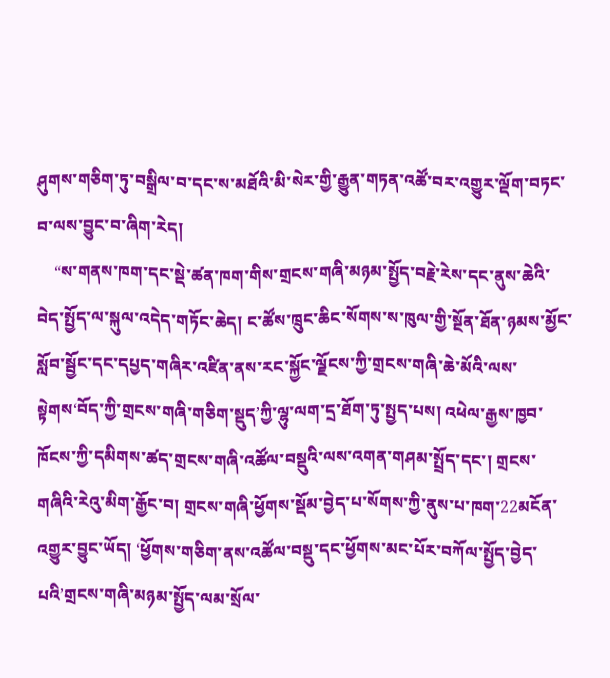ཤུགས་གཅིག་ཏུ་བསྒྲིལ་བ་དང་ས་མཐོའི་མི་སེར་གྱི་རྒྱུན་གཏན་འཚོ་བར་འགྱུར་ལྡོག་བཏང་བ་ལས་བྱུང་བ་ཞིག་རེད།
    “ས་གནས་ཁག་དང་སྡེ་ཚན་ཁག་གིས་གྲངས་གཞི་མཉམ་སྤྱོད་བརྗེ་རེས་དང་ནུས་ཆེའི་བེད་སྤྱོད་ལ་སྐུལ་འདེད་གཏོང་ཆེད། ང་ཚོས་ཁྲུང་ཆིང་སོགས་ས་ཁུལ་གྱི་སྔོན་ཐོན་ཉམས་མྱོང་སློབ་སྦྱོང་དང་དཔྱད་གཞིར་འཛིན་ནས་རང་སྐྱོང་ལྗོངས་ཀྱི་གྲངས་གཞི་ཆེ་མོའི་ལས་སྟེགས‘བོད་ཀྱི་གྲངས་གཞི་གཅིག་སྡུད’ཀྱི་ལྷུ་ལག་དྲ་ཐོག་ཏུ་སྤྱད་པས། འཕེལ་རྒྱས་ཁྱབ་ཁོངས་ཀྱི་དམིགས་ཚད་གྲངས་གཞི་འཚོལ་བསྡུའི་ལས་འགན་གཤམ་སྤྲོད་དང་། གྲངས་གཞིའི་རེའུ་མིག་རྒྱོང་བ། གྲངས་གཞི་ཕྱོགས་སྡོམ་བྱེད་པ་སོགས་ཀྱི་ནུས་པ་ཁག་22མངོན་འགྱུར་བྱུང་ཡོད། ‘ཕྱོགས་གཅིག་ནས་འཚོལ་བསྡུ་དང་ཕྱོགས་མང་པོར་བཀོལ་སྤྱོད་བྱེད་པའི’གྲངས་གཞི་མཉམ་སྤྱོད་ལམ་སྲོལ་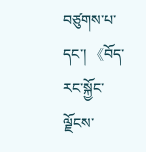བཙུགས་པ་དང་། 《བོད་རང་སྐྱོང་ལྗོངས་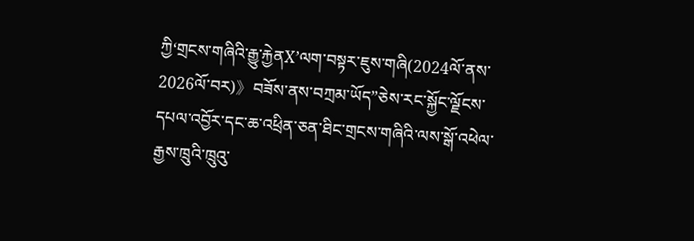ཀྱི‘གྲངས་གཞིའི་རྒྱུ་རྐྱེནX’ལག་བསྟར་ཇུས་གཞི(2024ལོ་ནས་2026ལོ་བར)》བཟོས་ནས་བཀྲམ་ཡོད”ཅེས་རང་སྐྱོང་ལྗོངས་དཔལ་འབྱོར་དང་ཆ་འཕྲིན་ཅན་ཐིང་གྲངས་གཞིའི་ལས་སྒོ་འཕེལ་རྒྱས་ཁྲུའི་ཁྲུའུ་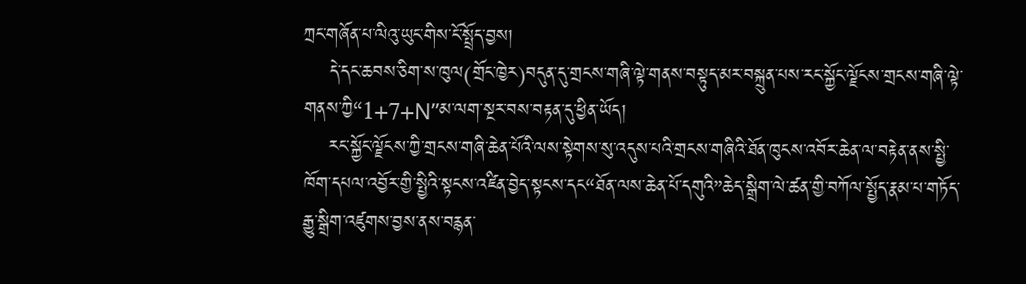ཀྲང་གཞོན་པ་ལིའུ་ཡུང་གིས་ངོ་སྤྲོད་བྱས།
    དེ་དང་ཆབས་ཅིག་ས་ཁུལ(གྲོང་ཁྱེར)བདུན་དུ་གྲངས་གཞི་ལྟེ་གནས་བསྟུད་མར་བསྐྲུན་པས་རང་སྐྱོང་ལྗོངས་གྲངས་གཞི་ལྟེ་གནས་ཀྱི“1+7+N”མ་ལག་སྔར་བས་བརྟན་དུ་ཕྱིན་ཡོད།
    རང་སྐྱོང་ལྗོངས་ཀྱི་གྲངས་གཞི་ཆེན་པོའི་ལས་སྟེགས་སུ་འདུས་པའི་གྲངས་གཞིའི་ཐོན་ཁུངས་འབོར་ཆེན་ལ་བརྟེན་ནས་སྤྱི་ཁོག་དཔལ་འབྱོར་གྱི་སྤྱིའི་སྟངས་འཛིན་བྱེད་སྟངས་དང“ཐོན་ལས་ཆེན་པོ་དགུའི”ཆེད་སྒྲིག་ལེ་ཚན་གྱི་བཀོལ་སྤྱོད་རྣམ་པ་གཏོད་རྒྱུ་སྒྲིག་འཛུགས་བྱས་ནས་བརྙན་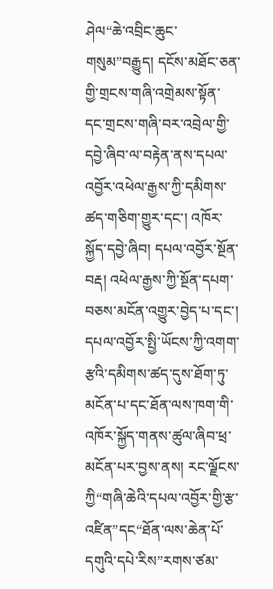ཤེལ“ཆེ་འབྲིང་ཆུང་གསུམ”བརྒྱུད། དངོས་མཐོང་ཅན་གྱི་གྲངས་གཞི་འགྲེམས་སྟོན་དང་གྲངས་གཞི་བར་འབྲེལ་གྱི་དབྱེ་ཞིབ་ལ་བརྟེན་ནས་དཔལ་འབྱོར་འཕེལ་རྒྱས་ཀྱི་དམིགས་ཚད་གཅིག་གྱུར་དང་། འཁོར་སྐྱོད་དབྱེ་ཞིབ། དཔལ་འབྱོར་སྔོན་བརྡ། འཕེལ་རྒྱས་ཀྱི་སྔོན་དཔག་བཅས་མངོན་འགྱུར་བྱེད་པ་དང་། དཔལ་འབྱོར་སྤྱི་ཡོངས་ཀྱི་འགག་རྩའི་དམིགས་ཚད་དུས་ཐོག་ཏུ་མངོན་པ་དང་ཐོན་ལས་ཁག་གི་འཁོར་སྐྱོད་གནས་ཚུལ་ཞིབ་ཕྲ་མངོན་པར་བྱས་ནས། རང་ལྗོངས་ཀྱི“གཞི་ཆེའི་དཔལ་འབྱོར་གྱི་རྩ་འཛིན”དང“ཐོན་ལས་ཆེན་པོ་དགུའི་དཔེ་རིས”རགས་ཙམ་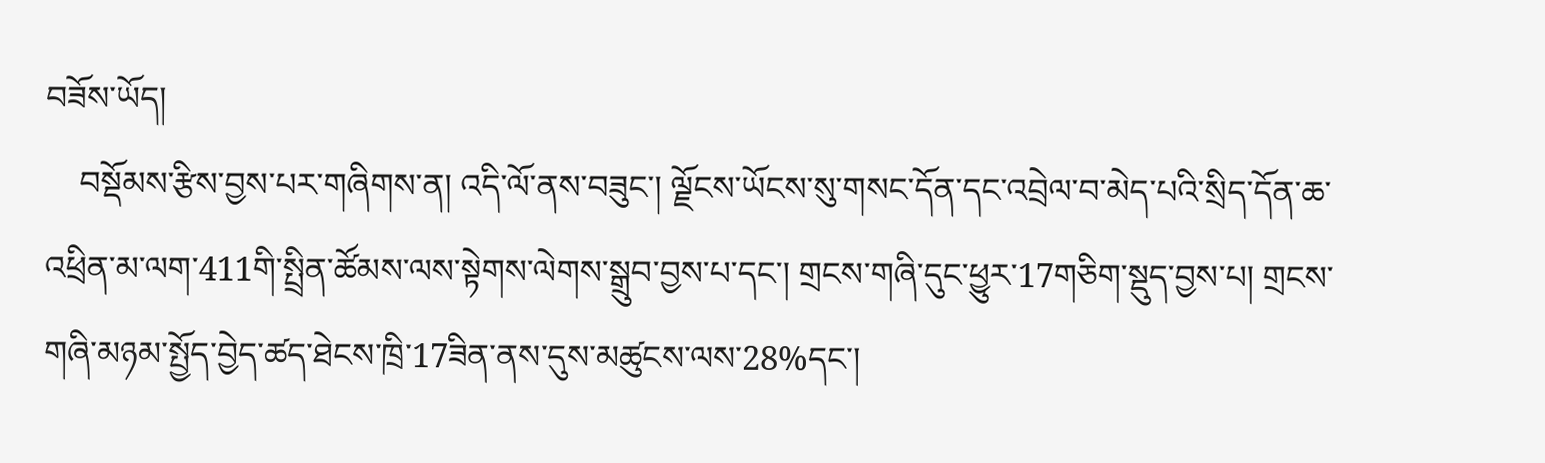བཟོས་ཡོད།
    བསྡོམས་རྩིས་བྱས་པར་གཞིགས་ན། འདི་ལོ་ནས་བཟུང་། ལྗོངས་ཡོངས་སུ་གསང་དོན་དང་འབྲེལ་བ་མེད་པའི་སྲིད་དོན་ཆ་འཕྲིན་མ་ལག་411གི་སྤྲིན་ཚོམས་ལས་སྟེགས་ལེགས་སྒྲུབ་བྱས་པ་དང་། གྲངས་གཞི་དུང་ཕྱུར་17གཅིག་སྡུད་བྱས་པ། གྲངས་གཞི་མཉམ་སྤྱོད་བྱེད་ཚད་ཐེངས་ཁྲི་17ཟིན་ནས་དུས་མཚུངས་ལས་28%དང་།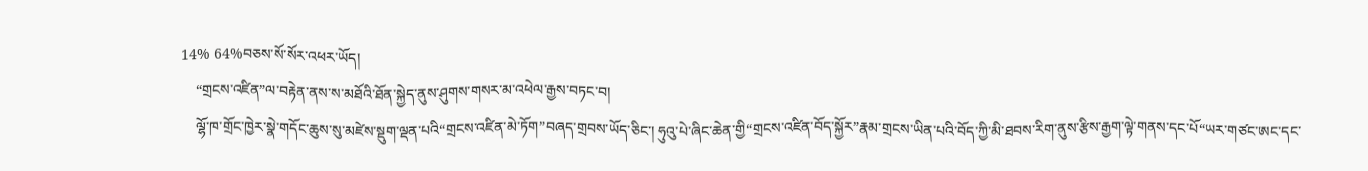14% 64%བཅས་སོ་སོར་འཕར་ཡོད།
    “གྲངས་འཛིན”ལ་བརྟེན་ནས་ས་མཐོའི་ཐོན་སྐྱེད་ནུས་ཤུགས་གསར་མ་འཕེལ་རྒྱས་བཏང་བ།
    ལྷོ་ཁ་གྲོང་ཁྱེར་སྣེ་གདོང་ཆུས་སུ་མཛེས་སྡུག་ལྡན་པའི“གྲངས་འཛིན་མེ་ཏོག”བཞད་གྲབས་ཡོད་ཅིང་། ཧུའུ་པེ་ཞིང་ཆེན་གྱི“གྲངས་འཛིན་བོད་སྐྱོར”རྣམ་གྲངས་ཡིན་པའི་བོད་ཀྱི་མི་ཐབས་རིག་ནུས་རྩིས་རྒྱག་ལྟེ་གནས་དང་པོ“ཡར་གཙང་ཨང་དང་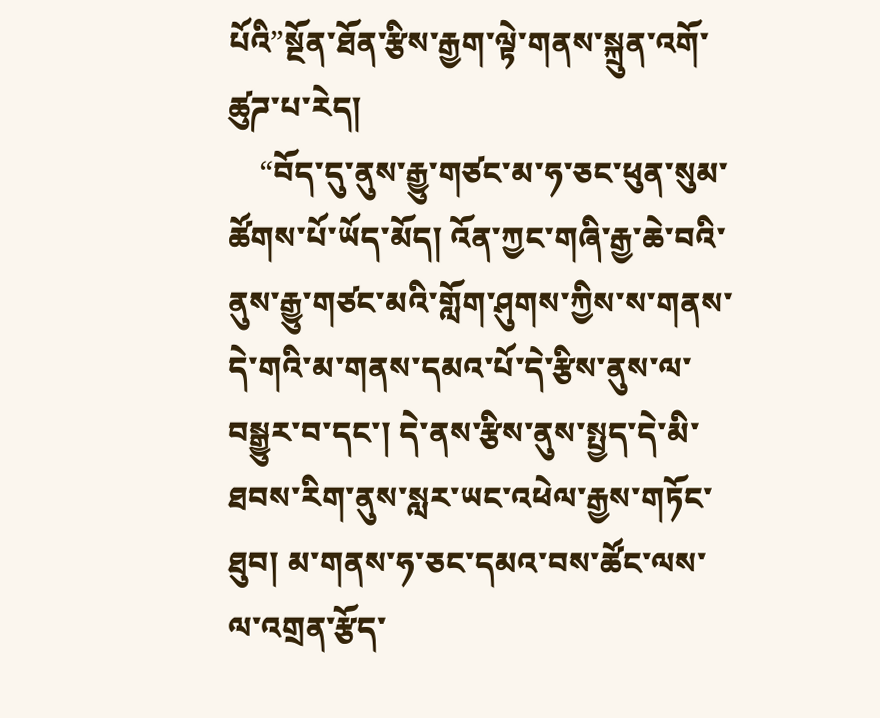པོའི”སྔོན་ཐོན་རྩིས་རྒྱག་ལྟེ་གནས་སྐྲུན་འགོ་ཚུཌ་པ་རེད།
    “བོད་དུ་ནུས་རྒྱུ་གཙང་མ་ཧ་ཅང་ཕུན་སུམ་ཚོགས་པོ་ཡོད་མོད། འོན་ཀྱང་གཞི་རྒྱ་ཆེ་བའི་ནུས་རྒྱུ་གཙང་མའི་གློག་ཤུགས་ཀྱིས་ས་གནས་དེ་གའི་མ་གནས་དམའ་པོ་དེ་རྩིས་ནུས་ལ་བསྒྱུར་བ་དང་། དེ་ནས་རྩིས་ནུས་སྤྱད་དེ་མི་ཐབས་རིག་ནུས་སླར་ཡང་འཕེལ་རྒྱས་གཏོང་ཐུབ། མ་གནས་ཧ་ཅང་དམའ་བས་ཚོང་ལས་ལ་འགྲན་རྩོད་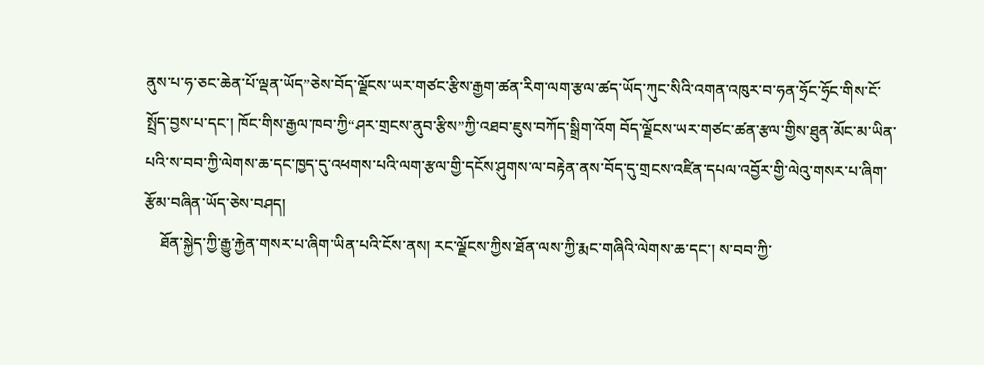ནུས་པ་ཧ་ཅང་ཆེན་པོ་ལྡན་ཡོད”ཅེས་བོད་ལྗོངས་ཡར་གཙང་རྩིས་རྒྱག་ཚན་རིག་ལག་རྩལ་ཚད་ཡོད་ཀུང་སིའི་འགན་འཁུར་བ་ཧན་ཧྲོང་ཧྲོང་གིས་ངོ་སྤྲོད་བྱས་པ་དང་། ཁོང་གིས་རྒྱལ་ཁབ་ཀྱི“ཤར་གྲངས་ནུབ་རྩིས”ཀྱི་འཐབ་ཇུས་བཀོད་སྒྲིག་འོག བོད་ལྗོངས་ཡར་གཙང་ཚན་རྩལ་གྱིས་ཐུན་མོང་མ་ཡིན་པའི་ས་བབ་ཀྱི་ལེགས་ཆ་དང་ཁྱད་དུ་འཕགས་པའི་ལག་རྩལ་གྱི་དངོས་ཤུགས་ལ་བརྟེན་ནས་བོད་དུ་གྲངས་འཛིན་དཔལ་འབྱོར་གྱི་ལེའུ་གསར་པ་ཞིག་རྩོམ་བཞིན་ཡོད་ཅེས་བཤད།
    ཐོན་སྐྱེད་ཀྱི་རྒྱུ་རྐྱེན་གསར་པ་ཞིག་ཡིན་པའི་ངོས་ནས། རང་ལྗོངས་ཀྱིས་ཐོན་ལས་ཀྱི་རྨང་གཞིའི་ལེགས་ཆ་དང་། ས་བབ་ཀྱི་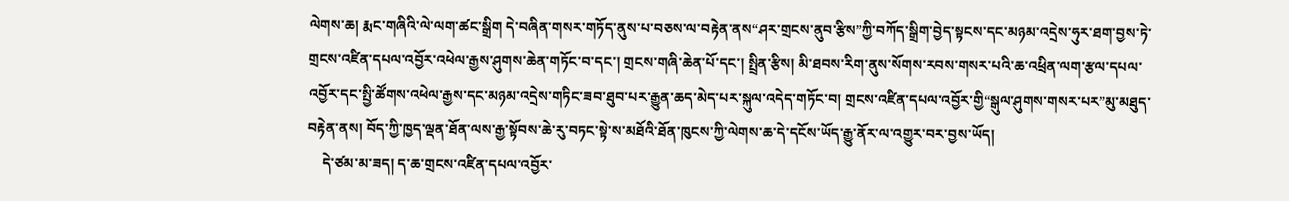ལེགས་ཆ། རྨང་གཞིའི་ལེ་ལག་ཚང་སྒྲིག དེ་བཞིན་གསར་གཏོད་ནུས་པ་བཅས་ལ་བརྟེན་ནས“ཤར་གྲངས་ནུབ་རྩིས”ཀྱི་བཀོད་སྒྲིག་བྱེད་སྟངས་དང་མཉམ་འདྲེས་ཧུར་ཐག་བྱས་ཏེ་གྲངས་འཛིན་དཔལ་འབྱོར་འཕེལ་རྒྱས་ཤུགས་ཆེན་གཏོང་བ་དང་། གྲངས་གཞི་ཆེན་པོ་དང་། སྤྲིན་རྩིས། མི་ཐབས་རིག་ནུས་སོགས་རབས་གསར་པའི་ཆ་འཕྲིན་ལག་རྩལ་དཔལ་འབྱོར་དང་སྤྱི་ཚོགས་འཕེལ་རྒྱས་དང་མཉམ་འདྲེས་གཏིང་ཟབ་ཐུབ་པར་རྒྱུན་ཆད་མེད་པར་སྐུལ་འདེད་གཏོང་བ། གྲངས་འཛིན་དཔལ་འབྱོར་གྱི“སྒུལ་ཤུགས་གསར་པར”མུ་མཐུད་བརྟེན་ནས། བོད་ཀྱི་ཁྱད་ལྡན་ཐོན་ལས་རྒྱ་སྟོབས་ཆེ་རུ་བཏང་སྟེ་ས་མཐོའི་ཐོན་ཁུངས་ཀྱི་ལེགས་ཆ་དེ་དངོས་ཡོད་རྒྱུ་ནོར་ལ་འགྱུར་བར་བྱས་ཡོད།
    དེ་ཙམ་མ་ཟད། ད་ཆ་གྲངས་འཛིན་དཔལ་འབྱོར་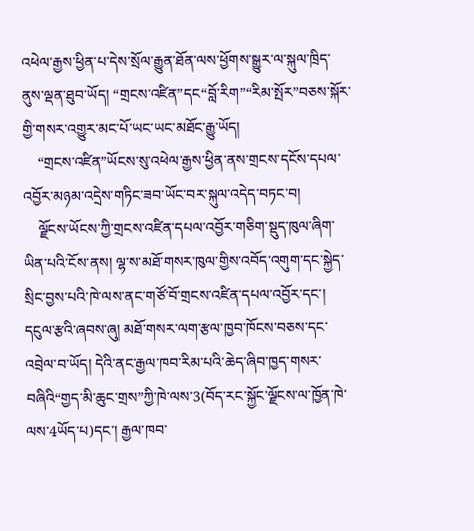འཕེལ་རྒྱས་ཕྱིན་པ་དེས་སྲོལ་རྒྱུན་ཐོན་ལས་ཕྱོགས་སྒྱུར་ལ་སྐུལ་ཁྲིད་ནུས་ལྡན་ཐུབ་ཡོད། “གྲངས་འཛིན”དང“བློ་རིག”“རིམ་སྤོར”བཅས་སྐོར་གྱི་གསར་འགྱུར་མང་པོ་ཡང་ཡང་མཐོང་རྒྱུ་ཡོད།
    “གྲངས་འཛིན”ཡོངས་སུ་འཕེལ་རྒྱས་ཕྱིན་ནས་གྲངས་དངོས་དཔལ་འབྱོར་མཉམ་འདྲེས་གཏིང་ཟབ་ཡོང་བར་སྐུལ་འདེད་བཏང་བ།
    ལྗོངས་ཡོངས་ཀྱི་གྲངས་འཛིན་དཔལ་འབྱོར་གཅིག་སྡུད་ཁུལ་ཞིག་ཡིན་པའི་ངོས་ནས། ལྷ་ས་མཐོ་གསར་ཁུལ་གྱིས་འབོད་འགུག་དང་སྐྱེད་སྲིང་བྱས་པའི་ཁེ་ལས་ནང་གཙོ་བོ་གྲངས་འཛིན་དཔལ་འབྱོར་དང་། དངུལ་རྩའི་ཞབས་ཞུ། མཐོ་གསར་ལག་རྩལ་ཁྱབ་ཁོངས་བཅས་དང་འབྲེལ་བ་ཡོད། དེའི་ནང་རྒྱལ་ཁབ་རིམ་པའི་ཆེད་ཞིབ་ཁྱད་གསར་བཞིའི“གྱད་མི་ཆུང་གྲས”ཀྱི་ཁེ་ལས་3(བོད་རང་སྐྱོང་ལྗོངས་ལ་ཁྱོན་ཁེ་ལས་4ཡོད་པ)དང་། རྒྱལ་ཁབ་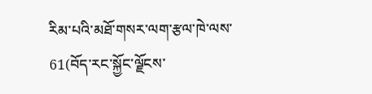རིམ་པའི་མཐོ་གསར་ལག་རྩལ་ཁེ་ལས་61(བོད་རང་སྐྱོང་ལྗོངས་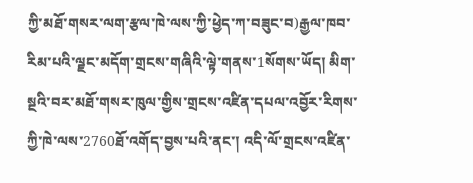ཀྱི་མཐོ་གསར་ལག་རྩལ་ཁེ་ལས་ཀྱི་ཕྱེད་ཀ་བཟུང་བ)རྒྱལ་ཁབ་རིམ་པའི་ལྗང་མདོག་གྲངས་གཞིའི་ལྟེ་གནས་1སོགས་ཡོད། མིག་སྔའི་བར་མཐོ་གསར་ཁུལ་གྱིས་གྲངས་འཛིན་དཔལ་འབྱོར་རིགས་ཀྱི་ཁེ་ལས་2760ཐོ་འགོད་བྱས་པའི་ནང་། འདི་ལོ་གྲངས་འཛིན་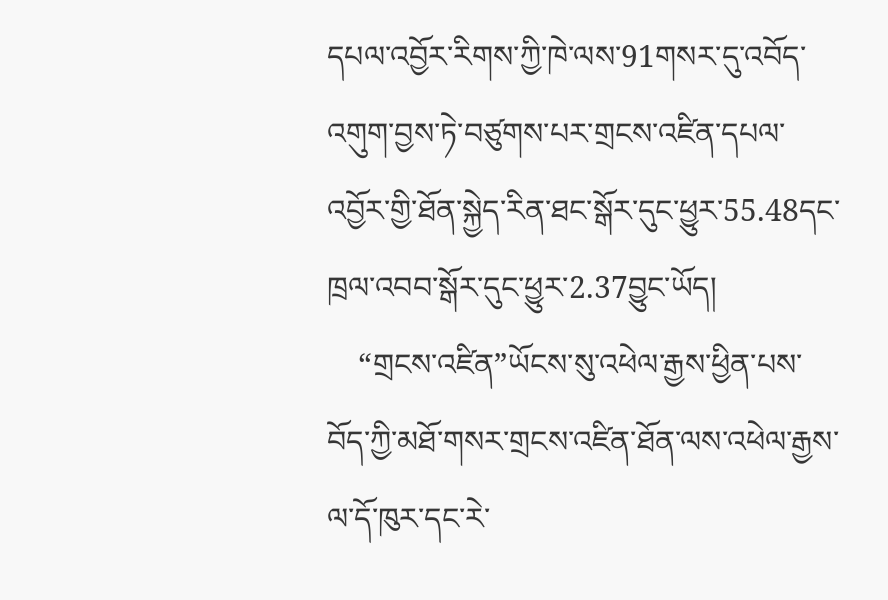དཔལ་འབྱོར་རིགས་ཀྱི་ཁེ་ལས་91གསར་དུ་འབོད་འགུག་བྱས་ཏེ་བཙུགས་པར་གྲངས་འཛིན་དཔལ་འབྱོར་གྱི་ཐོན་སྐྱེད་རིན་ཐང་སྒོར་དུང་ཕྱུར་55.48དང་ཁྲལ་འབབ་སྒོར་དུང་ཕྱུར་2.37བྱུང་ཡོད།
    “གྲངས་འཛིན”ཡོངས་སུ་འཕེལ་རྒྱས་ཕྱིན་པས་བོད་ཀྱི་མཐོ་གསར་གྲངས་འཛིན་ཐོན་ལས་འཕེལ་རྒྱས་ལ་དོ་ཁུར་དང་རེ་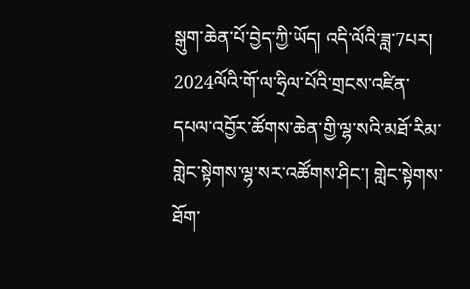སྒུག་ཆེན་པོ་བྱེད་ཀྱི་ཡོད། འདི་ལོའི་ཟླ་7པར། 2024ལོའི་གོ་ལ་ཧྲིལ་པོའི་གྲངས་འཛིན་དཔལ་འབྱོར་ཚོགས་ཆེན་གྱི་ལྷ་སའི་མཐོ་རིམ་གླེང་སྟེགས་ལྷ་སར་འཚོགས་ཤིང་། གླེང་སྟེགས་ཐོག་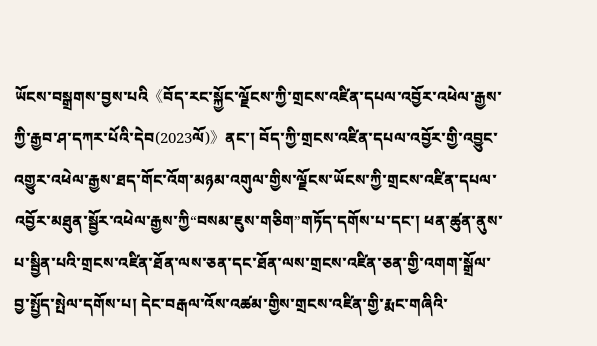ཡོངས་བསྒྲགས་བྱས་པའི《བོད་རང་སྐྱོང་ལྗོངས་ཀྱི་གྲངས་འཛིན་དཔལ་འབྱོར་འཕེལ་རྒྱས་ཀྱི་རྒྱབ་ཤ་དཀར་པོའི་དེབ(2023ལོ)》ནང་། བོད་ཀྱི་གྲངས་འཛིན་དཔལ་འབྱོར་གྱི་འབྱུང་འགྱུར་འཕེལ་རྒྱས་ཐད་གོང་འོག་མཉམ་འགུལ་གྱིས་ལྗོངས་ཡོངས་ཀྱི་གྲངས་འཛིན་དཔལ་འབྱོར་མཐུན་སྦྱོར་འཕེལ་རྒྱས་ཀྱི“བསམ་ཇུས་གཅིག”གཏོད་དགོས་པ་དང་། ཕན་ཚུན་ནུས་པ་སྦྱིན་པའི་གྲངས་འཛིན་ཐོན་ལས་ཅན་དང་ཐོན་ལས་གྲངས་འཛིན་ཅན་གྱི་འགག་སྒྲོལ་བྱ་སྤྱོད་སྤེལ་དགོས་པ། དེང་བརྒལ་འོས་འཚམ་གྱིས་གྲངས་འཛིན་གྱི་རྨང་གཞིའི་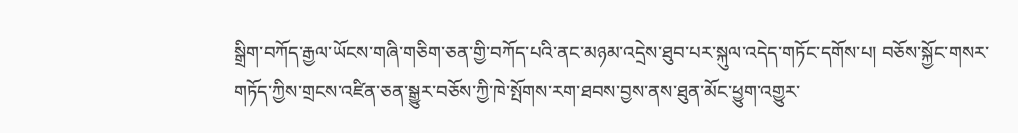སྒྲིག་བཀོད་རྒྱལ་ཡོངས་གཞི་གཅིག་ཅན་གྱི་བཀོད་པའི་ནང་མཉམ་འདྲེས་ཐུབ་པར་སྐུལ་འདེད་གཏོང་དགོས་པ། བཅོས་སྐྱོང་གསར་གཏོད་ཀྱིས་གྲངས་འཛིན་ཅན་སྒྱུར་བཅོས་ཀྱི་ཁེ་སྤོགས་རག་ཐབས་བྱས་ནས་ཐུན་མོང་ཕྱུག་འགྱུར་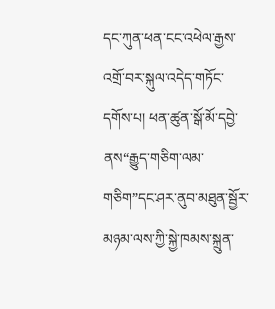དང་ཀུན་ཕན་ངང་འཕེལ་རྒྱས་འགྲོ་བར་སྐུལ་འདེད་གཏོང་དགོས་པ། ཕན་ཚུན་སྒོ་མོ་དབྱེ་ནས“རྒྱུད་གཅིག་ལམ་གཅིག”དང་ཤར་ནུབ་མཐུན་སྦྱོར་མཉམ་ལས་ཀྱི་སྐྱེ་ཁམས་སྐྲུན་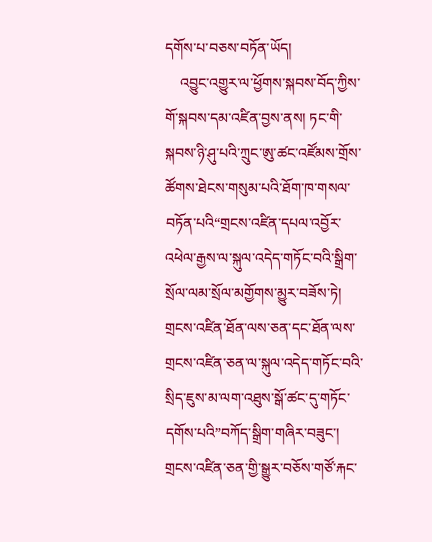དགོས་པ་བཅས་བཏོན་ཡོད།
    འབྱུང་འགྱུར་ལ་ཕྱོགས་སྐབས་བོད་ཀྱིས་གོ་སྐབས་དམ་འཛིན་བྱས་ནས། ཏང་གི་སྐབས་ཉི་ཤུ་པའི་ཀྲུང་ཨུ་ཚང་འཛོམས་གྲོས་ཚོགས་ཐེངས་གསུམ་པའི་ཐོག་ཁ་གསལ་བཏོན་པའི“གྲངས་འཛིན་དཔལ་འབྱོར་འཕེལ་རྒྱས་ལ་སྐུལ་འདེད་གཏོང་བའི་སྒྲིག་སྲོལ་ལམ་སྲོལ་མགྱོགས་མྱུར་བཟོས་ཏེ། གྲངས་འཛིན་ཐོན་ལས་ཅན་དང་ཐོན་ལས་གྲངས་འཛིན་ཅན་ལ་སྐུལ་འདེད་གཏོང་བའི་སྲིད་ཇུས་མ་ལག་འཐུས་སྒོ་ཚང་དུ་གཏོང་དགོས་པའི”བཀོད་སྒྲིག་གཞིར་བཟུང་། གྲངས་འཛིན་ཅན་གྱི་སྒྱུར་བཅོས་གཙོ་རྐང་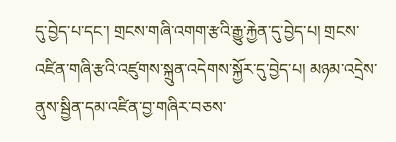དུ་བྱེད་པ་དང་། གྲངས་གཞི་འགག་རྩའི་རྒྱུ་རྐྱེན་དུ་བྱེད་པ། གྲངས་འཛིན་གཞི་རྩའི་འཛུགས་སྐྲུན་འདེགས་སྐྱོར་དུ་བྱེད་པ། མཉམ་འདྲེས་ནུས་སྦྱིན་དམ་འཛིན་བྱ་གཞིར་བཅས་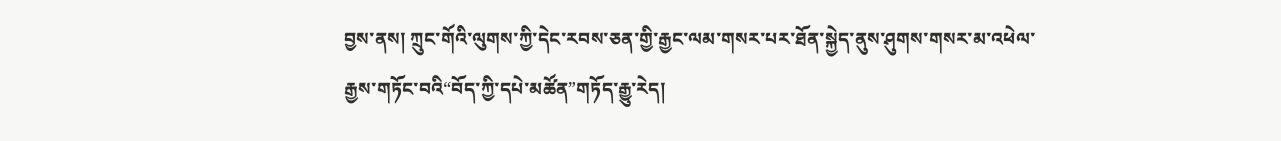བྱས་ནས། ཀྲུང་གོའི་ལུགས་ཀྱི་དེང་རབས་ཅན་གྱི་རྒྱང་ལམ་གསར་པར་ཐོན་སྐྱེད་ནུས་ཤུགས་གསར་མ་འཕེལ་རྒྱས་གཏོང་བའི“བོད་ཀྱི་དཔེ་མཚོན”གཏོད་རྒྱུ་རེད།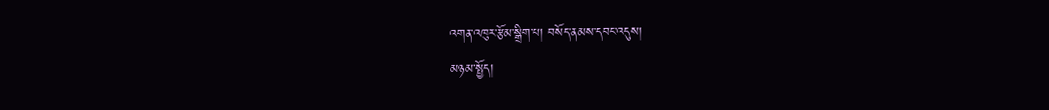འགན་འཁུར་རྩོམ་སྒྲིག་པ། བསོད་ནམས་དབང་འདུས།
མཉམ་སྤྱོད།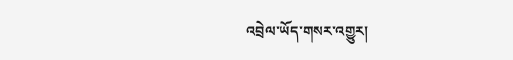འབྲེལ་ཡོད་གསར་འགྱུར།